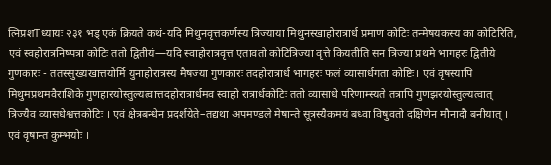त्निप्रशTध्यायः २३१ भड् एकं क्रियते कथं-यदि मिथुनवृत्तकर्णस्य त्रिज्याया मिथुनस्खाहोरात्रार्ध प्रमाण कोटिः तन्मेषयकस्य का कोटिरिति, एवं स्वहोरात्रनिष्पत्रा कोटिः ततो द्वितीयं—यदि स्वाहोरात्रवृत्त एतावतो कोटित्रिज्या वृत्ते कियतीति सन त्रिज्या प्रथमे भागहरः द्वितीये गुणकारः - ततस्सुख्यखात्तयोर्मि युनाहोरात्रस्य मैषज्या गुणकारः तदहोरात्रार्ध भागहरः फलं व्यासार्धगता कोष्टिः। एवं वृषस्यापि मिथुमप्रथमवैराशिके गुणहारयोस्तुल्यत्वात्तदहोरात्रार्धमव स्वाहो रात्रार्धकोटिः ततो व्यासाधे परिणाम्स्यते तत्रापि गुणझरयोस्तुल्यत्वात् त्रिज्यैव व्यासधेश्वत्तकोटिः । एवं क्षेत्रबन्धेन प्रदर्शयेते–तद्यथा अपमण्डले मेषान्ते सूत्रस्यैकमयं बध्वा विषुवतो दक्षिणेन मौनादौ बनीयात् । एवं वृषान्त कुम्भयोः ।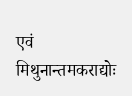एवं मिथुनान्तमकराद्योः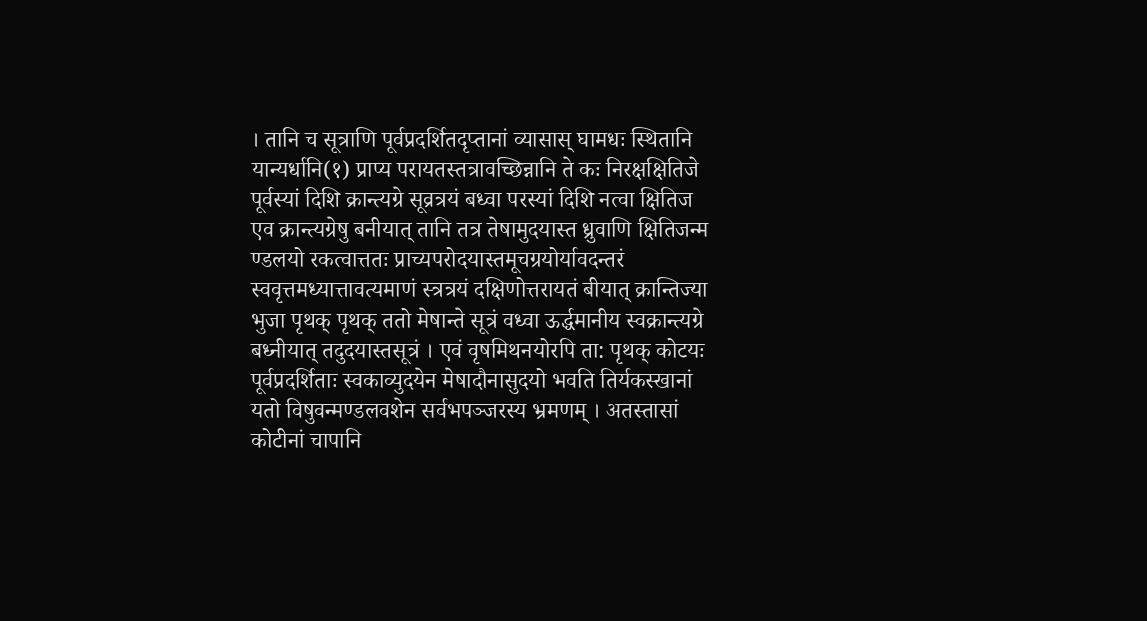। तानि च सूत्राणि पूर्वप्रदर्शितदृप्तानां व्यासास् घामधः स्थितानि यान्यर्धानि(१) प्राप्य परायतस्तत्रावच्छिन्नानि ते कः निरक्षक्षितिजे पूर्वस्यां दिशि क्रान्त्यग्रे सूव्रत्रयं बध्वा परस्यां दिशि नत्वा क्षितिज एव क्रान्त्यग्रेषु बनीयात् तानि तत्र तेषामुदयास्त ध्रुवाणि क्षितिजन्म ण्डलयो रकत्वात्ततः प्राच्यपरोदयास्तमूचग्रयोर्यावदन्तरं स्ववृत्तमध्यात्तावत्यमाणं स्त्रत्रयं दक्षिणोत्तरायतं बीयात् क्रान्तिज्या भुजा पृथक् पृथक् ततो मेषान्ते सूत्रं वध्वा ऊर्द्धमानीय स्वक्रान्त्यग्रे बध्नीयात् तदुदयास्तसूत्रं । एवं वृषमिथनयोरपि ता: पृथक् कोटयः पूर्वप्रदर्शिताः स्वकाव्युदयेन मेषादौनासुदयो भवति तिर्यकस्खानां यतो विषुवन्मण्डलवशेन सर्वभपञ्जरस्य भ्रमणम् । अतस्तासां कोटीनां चापानि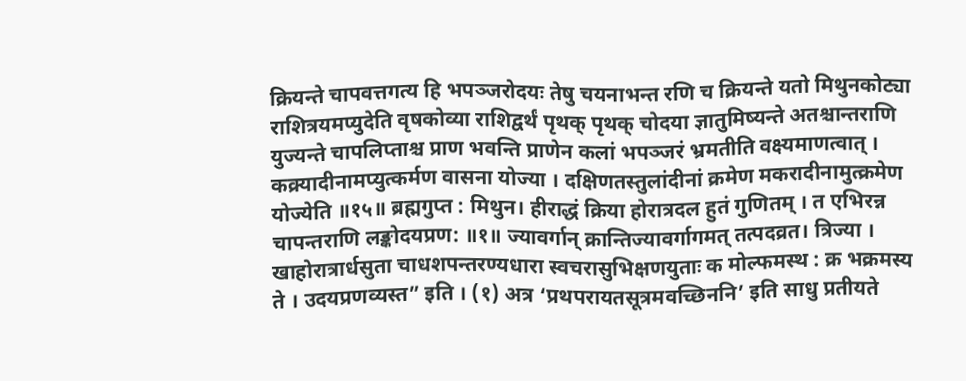क्रियन्ते चापवत्तगत्य हि भपञ्जरोदयः तेषु चयनाभन्त रणि च क्रियन्ते यतो मिथुनकोट्या राशित्रयमप्युदेति वृषकोव्या राशिद्वर्थं पृथक् पृथक् चोदया ज्ञातुमिष्यन्ते अतश्चान्तराणि युज्यन्ते चापलिप्ताश्च प्राण भवन्ति प्राणेन कलां भपञ्जरं भ्रमतीति वक्ष्यमाणत्वात् । कक्र्यादीनामप्युत्कर्मण वासना योज्या । दक्षिणतस्तुलांदीनां क्रमेण मकरादीनामुत्क्रमेण योज्येति ॥१५॥ ब्रह्मगुप्त : मिथुन। हीराद्धं क्रिया होरात्रदल हुतं गुणितम् । त एभिरन्न चापन्तराणि लङ्कोदयप्रण: ॥१॥ ज्यावर्गान् क्रान्तिज्यावर्गागमत् तत्पदव्रत। त्रिज्या । खाहोरात्रार्धसुता चाधशपन्तरण्यधारा स्वचरासुभिक्षणयुताः क मोल्फमस्थ : क्र भक्रमस्य ते । उदयप्रणव्यस्त” इति । (१) अत्र ‘प्रथपरायतसूत्रमवच्छिननि’ इति साधु प्रतीयते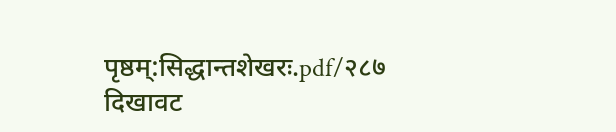पृष्ठम्:सिद्धान्तशेखरः.pdf/२८७
दिखावट